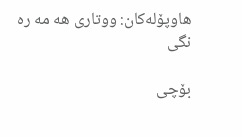هاوپۆلەکان: ووتاری هه مه ره نگی

بۆچی‌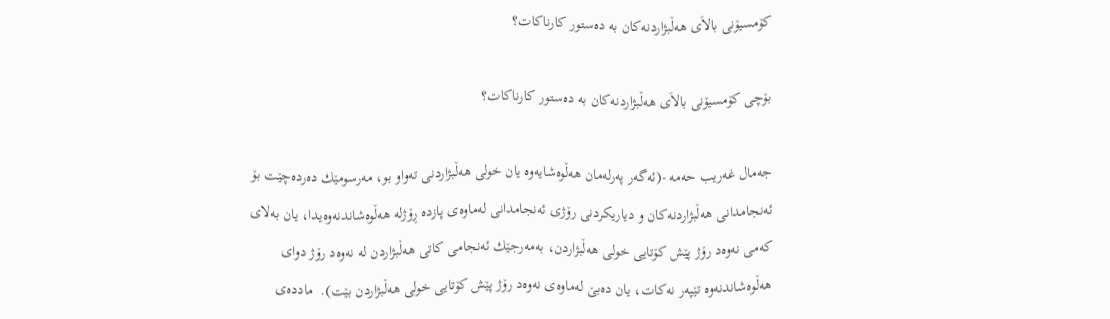كۆمسیۆنی‌ بالاَی‌ هه‌ڵبژاردنه‌كان به‌ ده‌ستور كارناكات؟

بۆچی‌ كۆمسیۆنی‌ بالاَی‌ هه‌ڵبژاردنه‌كان به‌ ده‌ستور كارناكات؟

جه‌مال غه‌ریب حه‌مه‌ -(ئه‌گه‌ر په‌رله‌مان هه‌ڵوه‌شایه‌وه‌ یان خولی‌ هه‌ڵبژاردنی‌ ته‌واو بو، مه‌رسومێك ده‌رده‌چێت بۆ ئه‌نجامدانی‌ هه‌ڵبژاردنه‌كان و دیاریكردنی‌ رۆژی‌ ئه‌نجامدانی‌ له‌ماوه‌ی‌ پازده‌ ڕۆژله‌ هه‌ڵوه‌شاندنه‌وه‌یدا، یان به‌لای‌ كه‌می‌ نه‌وه‌د رۆژ پێش كۆتایی‌ خولی‌ هه‌ڵبژاردن، به‌مه‌رجێك ئه‌نجامی‌ كاتی‌ هه‌ڵبژاردن له‌ نه‌وه‌د رۆژ دوای‌ هه‌ڵوه‌شاندنه‌وه‌ تێپه‌ر نه‌كات، یان ده‌بێ‌ له‌ماوه‌ی‌ نه‌وه‌د رۆژ پێش كۆتایی‌ خولی‌ هه‌ڵبژاردن بێت).  مادده‌ی‌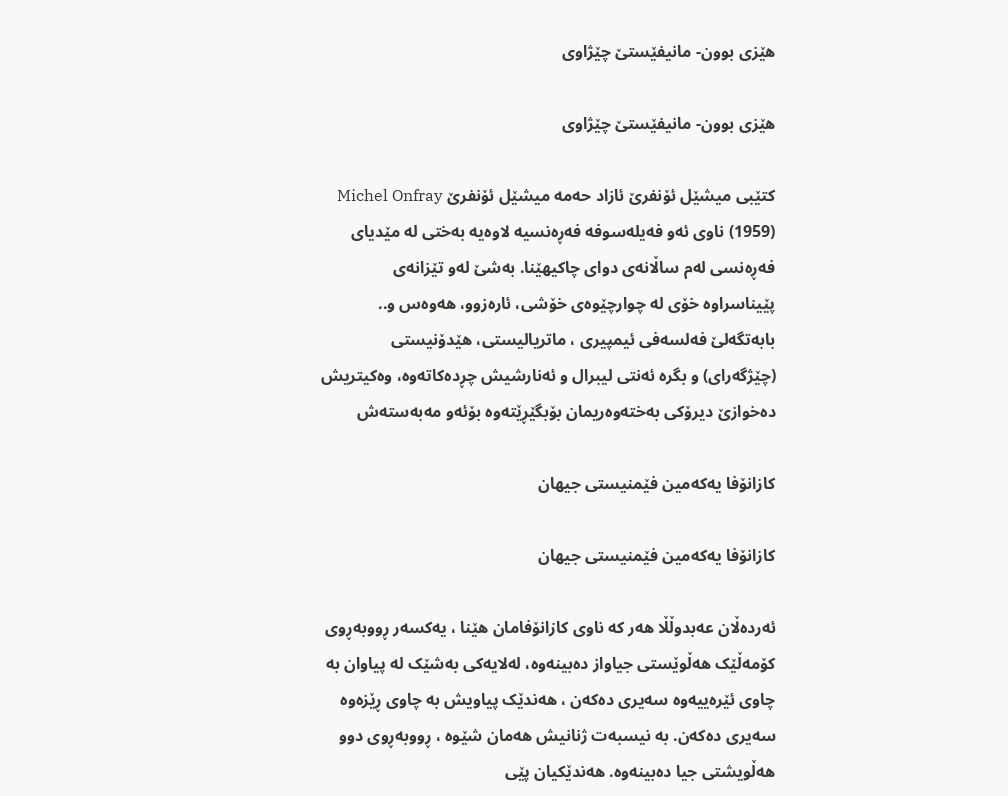هێزی بوون- مانیفێستێ چێژاوی

هێزی بوون- مانیفێستێ چێژاوی

كتێبی میشێل ئۆنفرێ ئازاد حه‌مه‌ میشێل ئۆنفرێ Michel Onfray (1959) ناوی ئه‌و فه‌یله‌سوفه‌ فه‌ڕه‌نسیه‌ لاوه‌یه‌ به‌ختی له‌ مێدیای فه‌ڕه‌نسی له‌م ساڵانه‌ی دوای چاكیهێنا. به‌شێ له‌و تێزانه‌ی پێیناسراوه‌ خۆی له‌ چوارچێوه‌ی خۆشی، ئاره‌زوو، هه‌وه‌س و.. بابه‌تگه‌لێ فه‌لسه‌فی ئیمپیری ، ماتریالیستی، هێدۆنیستی (چێژگه‌رای) و بگره‌ ئه‌نتی لیبرال و ئه‌نارشیش چڕده‌كاته‌وه‌، وه‌كیتریش ده‌خوازێ دیرۆكی به‌خته‌وه‌ریمان بۆبگێڕێته‌وه‌ بۆئه‌و مه‌به‌سته‌ش

کازانۆفا یه‌که‌مین فێمنیستی جیهان

کازانۆفا یه‌که‌مین فێمنیستی جیهان

ئه‌رده‌ڵان عه‌بدوڵڵا هه‌ر که‌ ناوی کازانۆفامان هێنا ، یه‌کسه‌ر ڕووبه‌ڕوی کۆمه‌ڵێک هه‌ڵوێستی جیاواز ده‌بینه‌وه‌، له‌لایه‌کی به‌شێک له‌ پیاوان به‌ چاوی ئێره‌ییه‌وه‌ سه‌یری ده‌که‌ن ، هه‌ندێک پیاویش به‌ چاوی ڕێزه‌وه‌ سه‌یری ده‌که‌ن. به‌ نیسبه‌ت ژنانیش هه‌مان شێوه‌ ، ڕووبه‌ڕوی دوو هه‌ڵویشتی جیا ده‌بینه‌وه‌. هه‌ندێکیان پێی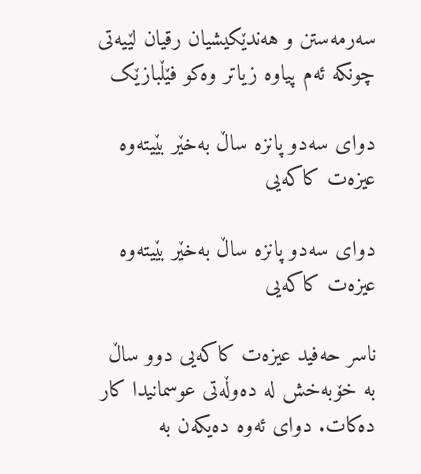سه‌رمه‌ستن و هه‌ندێکیشیان رقیان لێیه‌تی چونکه‌ ئه‌م پیاوه‌ زیاتر وه‌کو فێڵبازێک

دوای سه‌دو پانزه‌ ساڵ به‌خێر بێیته‌وه‌ عیزه‌ت کاکه‌یی

دوای سه‌دو پانزه‌ ساڵ به‌خێر بێیته‌وه‌ عیزه‌ت کاکه‌یی

ناسر حه‌فید عیزه‌ت کاکه‌یی دوو ساڵ به‌ خۆبه‌خش له‌ ده‌وڵه‌تی عوسمانیدا کار ده‌کات. دوای ئه‌وه‌ ده‌یکه‌ن به‌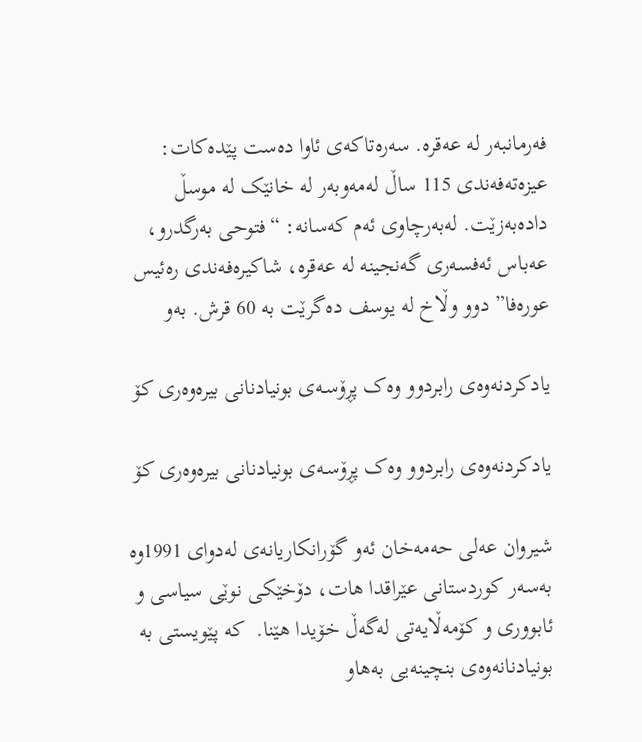فه‌رمانبه‌ر له‌ عه‌قره‌. سه‌ره‌تاکه‌ی ئاوا‌ ده‌ست پێده‌کات: عیزه‌ته‌فه‌ندی 115 ساڵ له‌مه‌وبه‌ر له‌ خانێک له‌ موسڵ داده‌به‌زێت. له‌به‌رچاوی ئه‌م که‌سانه‌: “فتوحی به‌رگدرو، عه‌باس ئه‌فسه‌ری گه‌نجینه‌ له‌ عه‌قره‌، شاکیره‌فه‌ندی ره‌ئیس عوره‌فا” دوو وڵاخ له‌ یوسف ده‌گرێت به‌ 60 قرش. به‌و

یادکردنەوەی رابردوو وەک پڕۆسـەی بونیادنانی بیرەوەری کۆ

یادکردنەوەی رابردوو وەک پڕۆسـەی بونیادنانی بیرەوەری کۆ

شیروان عه‌لی حه‌مه‌خان ئەو گۆرانکاریانەی لەدوای 1991وە بەسەر کوردستانی عێراقدا هات، دۆخێکی نوێی سیاسی و ئابووری و کۆمەڵایەتی لەگەڵ خۆیدا هێنا.  کە پێویستی بە بونیادنانەوەی بنچینەیی بەهاو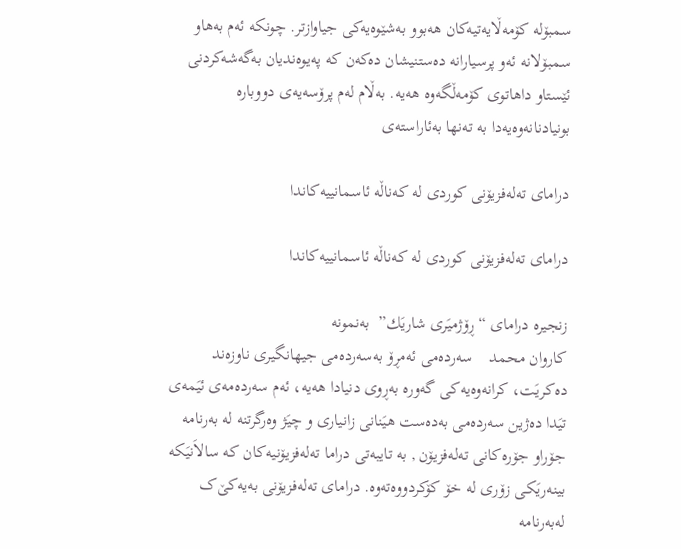سمبۆلە کۆمەڵایەتیەکان هەبوو بەشێوەیەکی جیاوازتر. چونکە ئەم بەهاو سمبۆلانە ئەو پرسیارانە دەستنیشان دەکەن کە پەیوەندیان بەگەشەکردنی ئێستاو داهاتوی کۆمەڵگەوە هەیە. بەڵام لەم پرۆسەیەی دووبارە بونیادنانەوەیەدا بە تەنها بەئاراستەی

درامای‌ ته‌له‌فزیۆنی‌ كوردی‌ له‌ كه‌ناڵه‌ ئاسمانییه‌كاندا

درامای‌ ته‌له‌فزیۆنی‌ كوردی‌ له‌ كه‌ناڵه‌ ئاسمانییه‌كاندا

زنجیره‌ درامای‌ “ڕۆژمیَری‌ شاریَك”  به‌نمونه‌                                     كاروان محمد    سه‌رده‌می‌ ئه‌مڕۆ به‌سه‌رده‌می‌ جیهانگیری‌ ناوزه‌ند ده‌كریَت، كرانه‌وه‌یه‌كی‌ گه‌وره‌ به‌ڕوی‌ دنیادا هه‌یه‌، ئه‌م سه‌رده‌مه‌ی‌ ئیَمه‌ی‌ تیَدا ده‌ژین سه‌رده‌می‌ به‌ده‌ست هیَنانی‌ زانیاری‌ و چیَژ وه‌رگرتنه‌ له‌ به‌رنامه‌ جۆراو جۆره‌كانی‌ ته‌له‌فزیۆن , به‌ تایبه‌تی‌ دراما ته‌له‌فزیۆنیه‌كان كه‌ سالاَنیَكه‌ بینه‌ریَكی‌ زۆری‌ له‌ خۆ كۆكردووه‌ته‌وه‌. درامای‌ ته‌له‌فزیۆنی‌ به‌یه‌كێ‌ک له‌به‌رنامه‌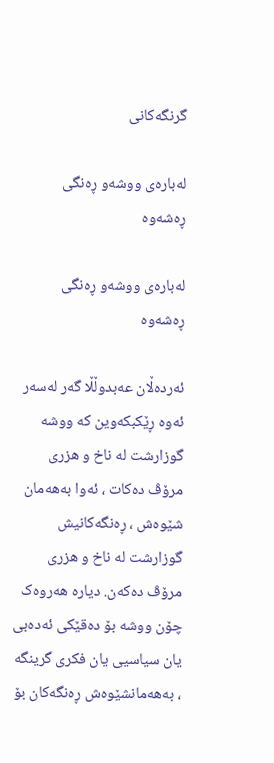گرنگه‌كانی‌

لەبارەی ووشەو ڕەنگی ڕەشەوە

لەبارەی ووشەو ڕەنگی ڕەشەوە

ئەردەڵان عەبدوڵڵا گەر لەسەر ئەوە ڕێکبکەوین کە ووشە گوزارشت لە ناخ و هزری مرۆڤ دەکات ، ئەوا بەهەمان شێوەش ، ڕەنگەکانیش گوزارشت لە ناخ و هزری مرۆڤ دەکەن. دیارە هەروەک چۆن ووشە بۆ دەقێکی ئەدەبی یان سیاسیی یان فکری گرینگە ، بەهەمانشێوەش ڕەنگەکان بۆ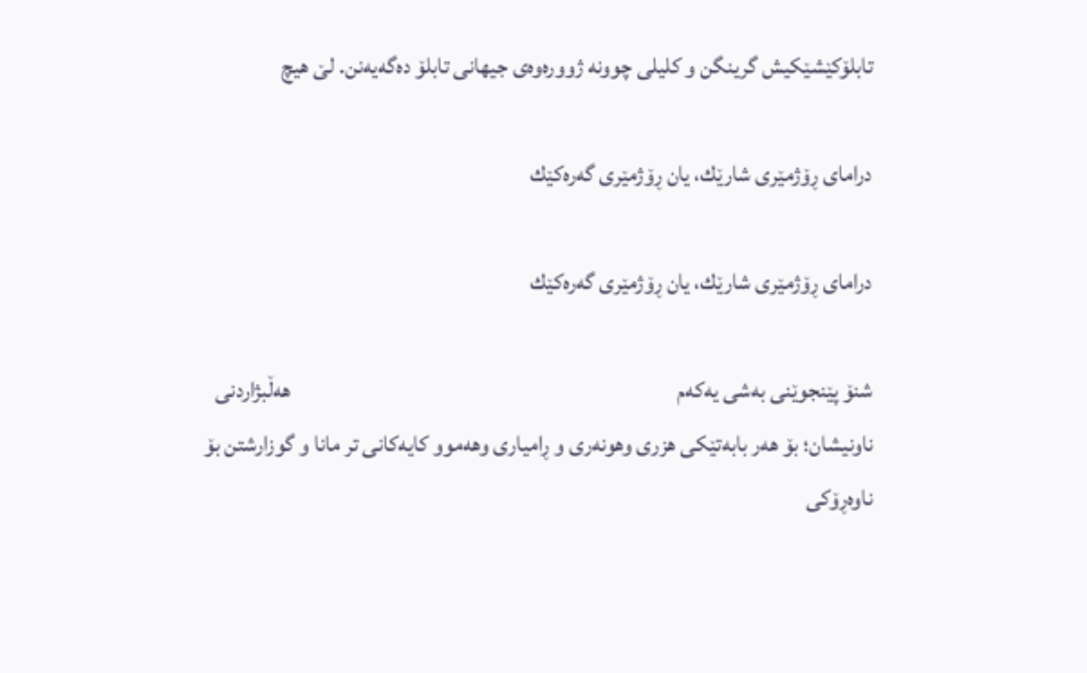تابلۆکێشێکیش گرینگن و کلیلی چوونە ژوورەوەی جیهانی تابلۆ دەگەیەنن. لێ هیچ

درامای‌ ڕۆژمێری شارێك، یان ڕۆژمێری گه‌ره‌كێك

درامای‌ ڕۆژمێری شارێك، یان ڕۆژمێری گه‌ره‌كێك

شنۆ پێنجوێنی‌ بەشی یەکەم                                                                                     هەڵبژاردنی ناونیشان؛ بۆ هەر بابەتێكی هزری وهونەری و ڕامیاری وهەموو کایەکانی تر مانا و گوزارشتن بۆ ناوەڕۆکی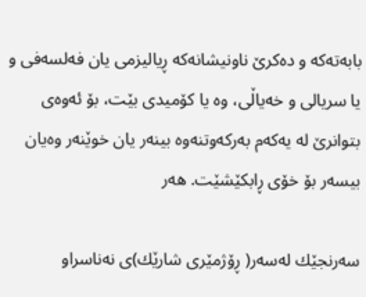بابەتەکە و دەکرێ ناونیشانەکە ڕیالیزمی یان فەلسەفی و یا سریالی و خەیاڵی، وە یا کۆمیدی بێت، بۆ ئەوەی بتوانرێ لە یەکەم بەرکەوتنەوە بینەر یان خوێنەر وەیان بیسەر بۆ خۆی ڕابکێشێت. هەر

سه‌رنجێك له‌سه‌ر( ڕۆژمێری شارێك)ی نه‌ناسراو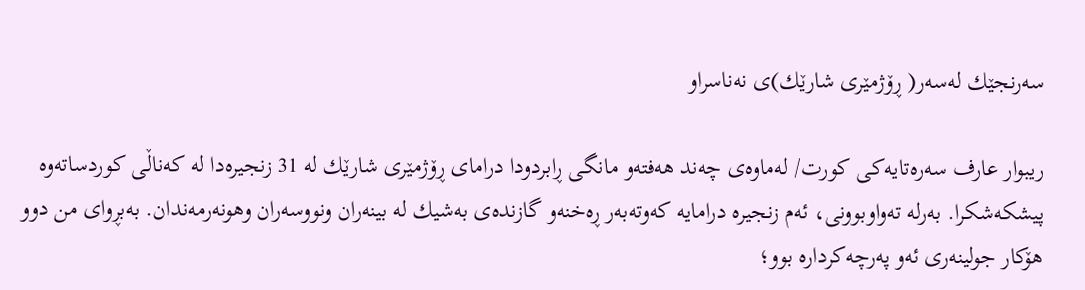سه‌رنجێك له‌سه‌ر( ڕۆژمێری شارێك)ی نه‌ناسراو

ریبوار عارف سه‌ره‌تایه‌كی كورت/ له‌ماوه‌ی چه‌ند هه‌فته‌و مانگی ڕابردودا درامای ڕۆژمێری شارێك له‌ 31 زنجیره‌دا له‌ كه‌ناڵی كوردساته‌وه‌ پیشكه‌شكرا. به‌رله‌ ته‌واوبوونی، ئه‌م زنجیره‌ درامایه‌ كه‌وته‌به‌ر ڕه‌خنه‌و گازنده‌ی به‌شیك له‌ بینه‌ران ونووسه‌ران وهونه‌رمه‌ندان. به‌بڕوای من دوو هۆكار جولینه‌ری ئه‌و په‌رچه‌كرداره‌ بوو؛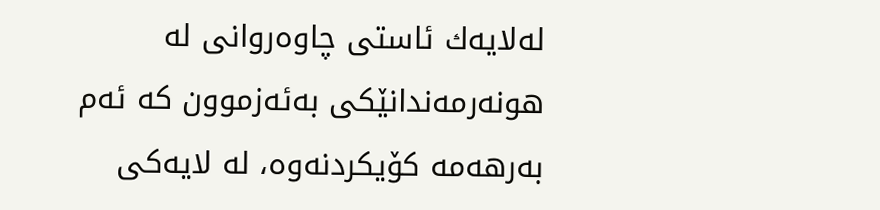له‌لایه‌ك ئاستی چاوه‌روانی له‌ هونه‌رمه‌ندانێكی به‌ئه‌زموون كه‌ ئه‌م به‌رهه‌مه‌ كۆیكردنه‌وه‌، له‌ لایه‌كی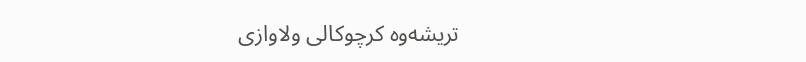تریشه‌وه‌ كرچوكالی ولاوازی